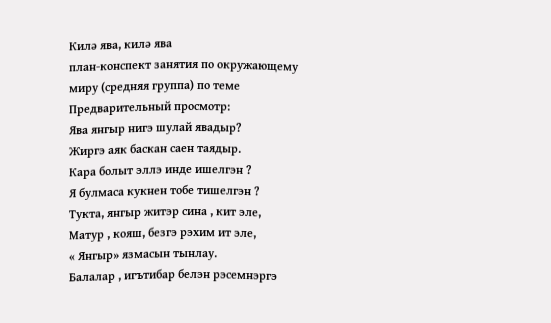Килә ява, килә ява
план-конспект занятия по окружающему миру (средняя группа) по теме
Предварительный просмотр:
Ява янгыр нигэ шулай явадыр?
Жиргэ аяк баскан саен таядыр.
Кара болыт эллэ инде ишелгэн ?
Я булмаса кукнен тобе тишелгэн ?
Тукта, янгыр житэр сина , кит эле,
Матур , кояш, безгэ рэхим ит эле,
« Янгыр» язмасын тынлау.
Балалар , игътибар белэн рэсемнэргэ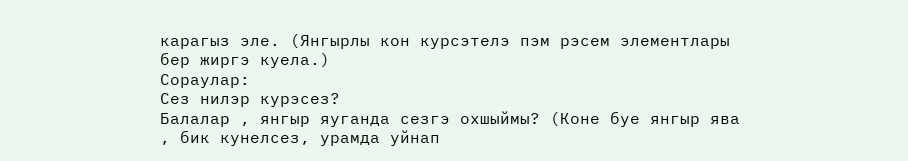карагыз эле. (Янгырлы кон курсэтелэ пэм рэсем элементлары бер жиргэ куела.)
Сораулар:
Сез нилэр курэсез?
Балалар , янгыр яуганда сезгэ охшыймы? (Коне буе янгыр ява , бик кунелсез, урамда уйнап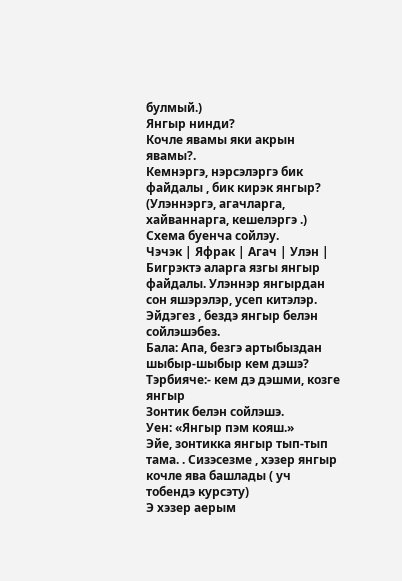булмый.)
Янгыр нинди?
Кочле явамы яки акрын явамы?.
Кемнэргэ, нэрсэлэргэ бик файдалы , бик кирэк янгыр?
(Улэннэргэ, агачларга, хайваннарга, кешелэргэ .)
Схема буенча сойлэу.
Чэчэк | Яфрак | Агач | Улэн |
Бигрэктэ аларга язгы янгыр файдалы. Улэннэр янгырдан сон яшэрэлэр, усеп китэлэр.
Эйдэгез , бездэ янгыр белэн сойлэшэбез.
Бала: Апа, безгэ артыбыздан
шыбыр-шыбыр кем дэшэ?
Тэрбияче:- кем дэ дэшми, козге янгыр
Зонтик белэн сойлэшэ.
Уен: «Янгыр пэм кояш.»
Эйе, зонтикка янгыр тып-тып тама. . Сизэсезме , хэзер янгыр кочле ява башлады ( уч тобендэ курсэту)
Э хэзер аерым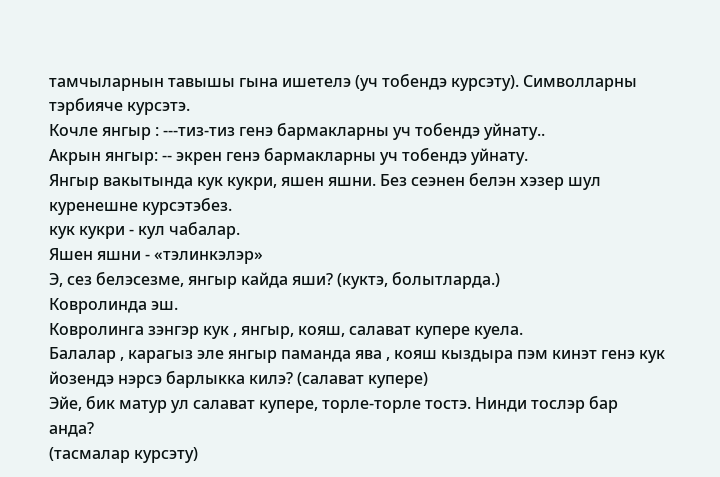тамчыларнын тавышы гына ишетелэ (уч тобендэ курсэту). Символларны
тэрбияче курсэтэ.
Кочле янгыр : ---тиз-тиз генэ бармакларны уч тобендэ уйнату..
Акрын янгыр: -- экрен генэ бармакларны уч тобендэ уйнату.
Янгыр вакытында кук кукри, яшен яшни. Без сеэнен белэн хэзер шул куренешне курсэтэбез.
кук кукри - кул чабалар.
Яшен яшни - «тэлинкэлэр»
Э, сез белэсезме, янгыр кайда яши? (куктэ, болытларда.)
Ковролинда эш.
Ковролинга зэнгэр кук , янгыр, кояш, салават купере куела.
Балалар , карагыз эле янгыр паманда ява , кояш кыздыра пэм кинэт генэ кук йозендэ нэрсэ барлыкка килэ? (салават купере)
Эйе, бик матур ул салават купере, торле-торле тостэ. Нинди тослэр бар анда?
(тасмалар курсэту)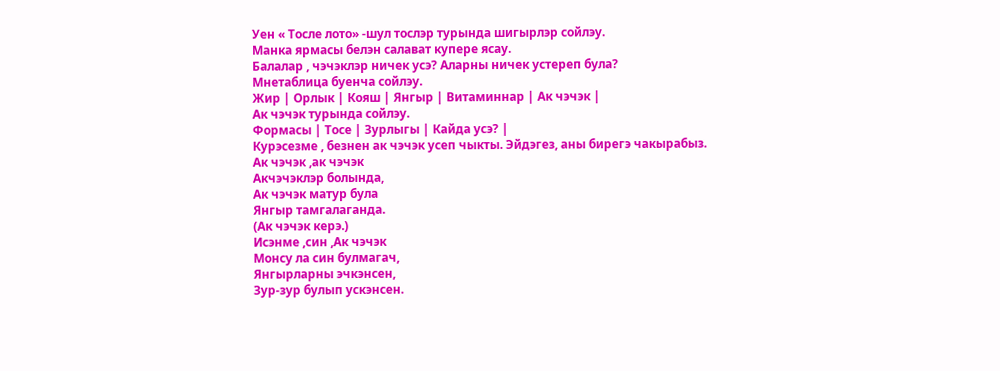Уен « Тосле лото» -шул тослэр турында шигырлэр сойлэу.
Манка ярмасы белэн салават купере ясау.
Балалар , чэчэклэр ничек усэ? Аларны ничек устереп була?
Мнетаблица буенча сойлэу.
Жир | Орлык | Кояш | Янгыр | Витаминнар | Ак чэчэк |
Ак чэчэк турында сойлэу.
Формасы | Тосе | Зурлыгы | Кайда усэ? |
Курэсезме , безнен ак чэчэк усеп чыкты. Эйдэгез, аны бирегэ чакырабыз.
Ак чэчэк ,ак чэчэк
Акчэчэклэр болында,
Ак чэчэк матур була
Янгыр тамгалаганда.
(Ак чэчэк керэ.)
Исэнме ,син ,Ак чэчэк
Монсу ла син булмагач,
Янгырларны эчкэнсен,
Зур-зур булып ускэнсен.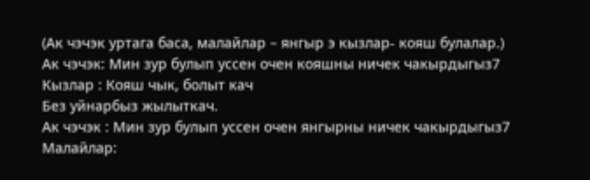(Ак чэчэк уртага баса, малайлар – янгыр э кызлар- кояш булалар.)
Ак чэчэк: Мин зур булып уссен очен кояшны ничек чакырдыгыз7
Кызлар : Кояш чык, болыт кач
Без уйнарбыз жылыткач.
Ак чэчэк : Мин зур булып уссен очен янгырны ничек чакырдыгыз7
Малайлар: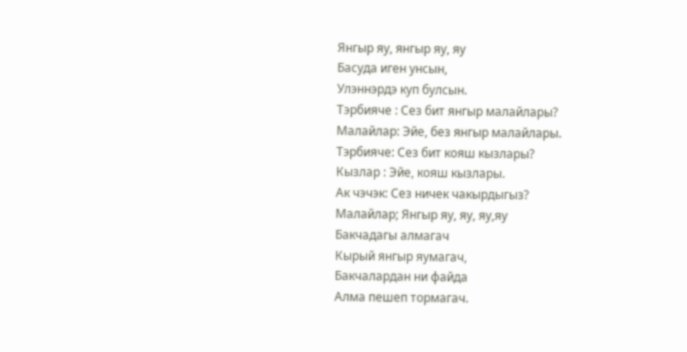Янгыр яу, янгыр яу, яу
Басуда иген унсын,
Улэннэрдэ куп булсын.
Тэрбияче : Сез бит янгыр малайлары?
Малайлар: Эйе, без янгыр малайлары.
Тэрбияче: Сез бит кояш кызлары?
Кызлар : Эйе, кояш кызлары.
Ак чэчэк: Сез ничек чакырдыгыз?
Малайлар; Янгыр яу, яу, яу,яу
Бакчадагы алмагач
Кырый янгыр яумагач,
Бакчалардан ни файда
Алма пешеп тормагач.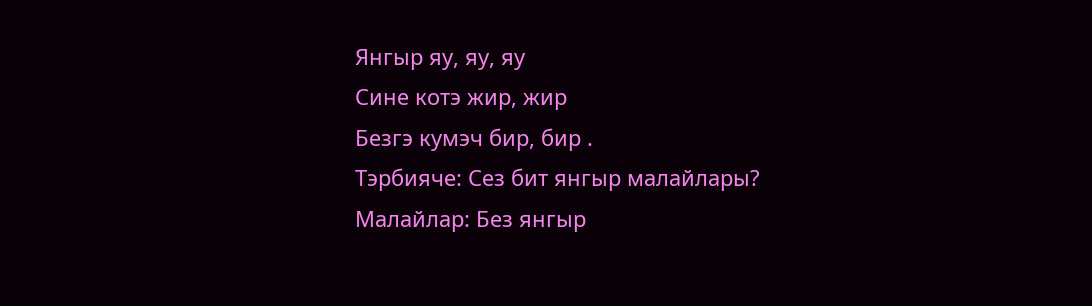Янгыр яу, яу, яу
Сине котэ жир, жир
Безгэ кумэч бир, бир .
Тэрбияче: Сез бит янгыр малайлары?
Малайлар: Без янгыр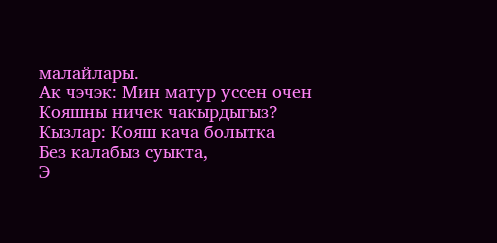малайлары.
Ак чэчэк: Мин матур уссен очен
Кояшны ничек чакырдыгыз?
Кызлар: Кояш кача болытка
Без калабыз суыкта,
Э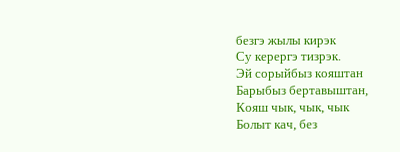безгэ жылы кирэк
Су керергэ тизрэк.
Эй сорыйбыз кояштан
Барыбыз бертавыштан,
Кояш чык, чык, чык
Болыт кач, без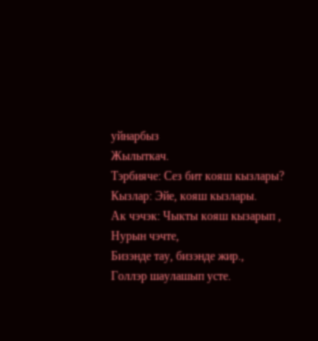уйнарбыз
Жылыткач.
Тэрбияче: Сез бит кояш кызлары?
Кызлар: Эйе, кояш кызлары.
Ак чэчэк: Чыкты кояш кызарып ,
Нурын чэчте,
Бизэнде тау, бизэнде жир.,
Голлэр шаулашып усте.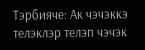Тэрбияче: Ак чэчэккэ телэклэр телэп чэчэк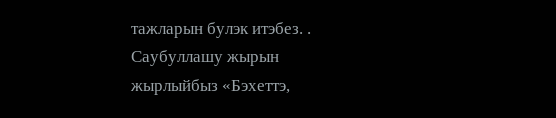тажларын булэк итэбез. .
Саубуллашу жырын жырлыйбыз «Бэхеттэ,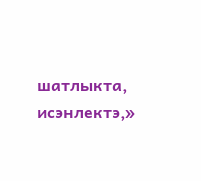шатлыкта, исэнлектэ,»